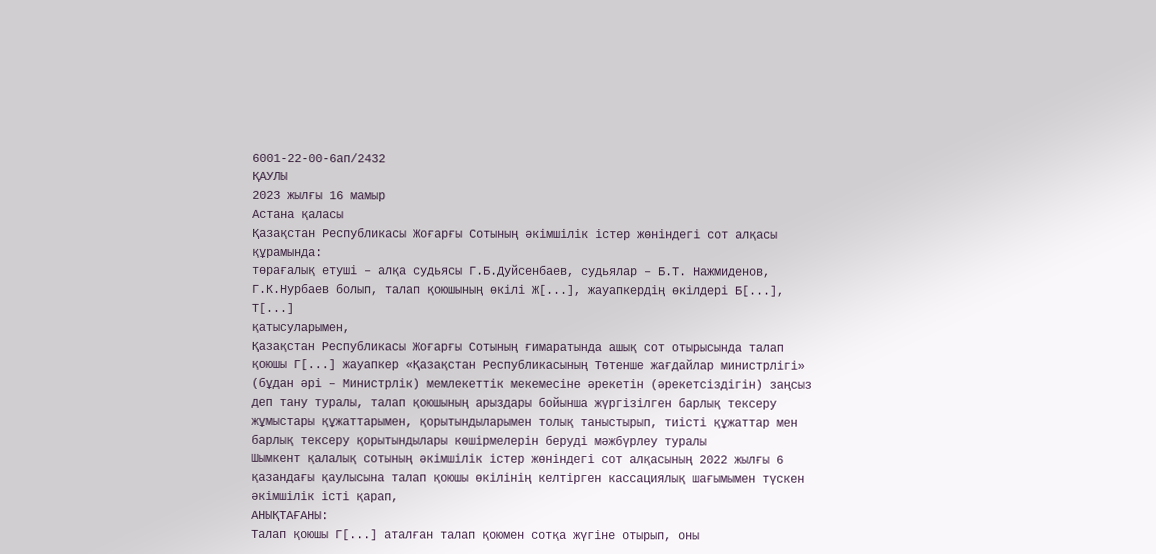6001-22-00-6ап/2432
ҚАУЛЫ
2023 жылғы 16 мамыр
Астана қаласы
Қазақстан Республикасы Жоғарғы Сотының әкімшілік істер жөніндегі сот алқасы құрамында:
төрағалық етуші – алқа судьясы Г.Б.Дуйсенбаев, судьялар – Б.Т. Нажмиденов, Г.К.Нурбаев болып, талап қоюшының өкілі Ж[...], жауапкердің өкілдері Б[...], Т[...]
қатысуларымен,
Қазақстан Республикасы Жоғарғы Сотының ғимаратында ашық сот отырысында талап қоюшы Г[...] жауапкер «Қазақстан Республикасының Төтенше жағдайлар министрлігі» (бұдан әрі – Министрлік) мемлекеттік мекемесіне әрекетін (әрекетсіздігін) заңсыз деп тану туралы, талап қоюшының арыздары бойынша жүргізілген барлық тексеру жұмыстары құжаттарымен, қорытындыларымен толық таныстырып, тиісті құжаттар мен барлық тексеру қорытындылары көшірмелерін беруді мәжбүрлеу туралы
Шымкент қалалық сотының әкімшілік істер жөніндегі сот алқасының 2022 жылғы 6 қазандағы қаулысына талап қоюшы өкілінің келтірген кассациялық шағымымен түскен әкімшілік істі қарап,
АНЫҚТАҒАНЫ:
Талап қоюшы Г[...] аталған талап қоюмен сотқа жүгіне отырып, оны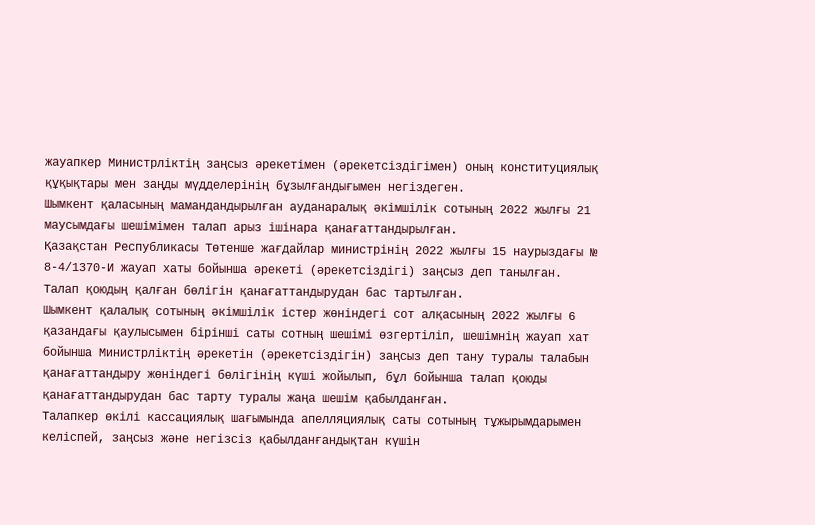жауапкер Министрліктің заңсыз әрекетімен (әрекетсіздігімен) оның конституциялық құқықтары мен заңды мүдделерінің бұзылғандығымен негіздеген.
Шымкент қаласының мамандандырылған ауданаралық әкімшілік сотының 2022 жылғы 21 маусымдағы шешімімен талап арыз ішінара қанағаттандырылған.
Қазақстан Республикасы Төтенше жағдайлар министрінің 2022 жылғы 15 наурыздағы № 8-4/1370-И жауап хаты бойынша әрекеті (әрекетсіздігі) заңсыз деп танылған.
Талап қоюдың қалған бөлігін қанағаттандырудан бас тартылған.
Шымкент қалалық сотының әкімшілік істер жөніндегі сот алқасының 2022 жылғы 6 қазандағы қаулысымен бірінші саты сотның шешімі өзгертіліп, шешімнің жауап хат бойынша Министрліктің әрекетін (әрекетсіздігін) заңсыз деп тану туралы талабын қанағаттандыру жөніндегі бөлігінің күші жойылып, бұл бойынша талап қоюды қанағаттандырудан бас тарту туралы жаңа шешім қабылданған.
Талапкер өкілі кассациялық шағымында апелляциялық саты сотының тұжырымдарымен келіспей, заңсыз және негізсіз қабылданғандықтан күшін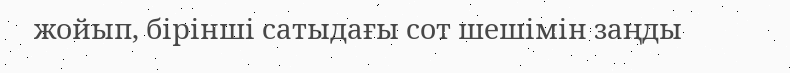жойып, бірінші сатыдағы сот шешімін заңды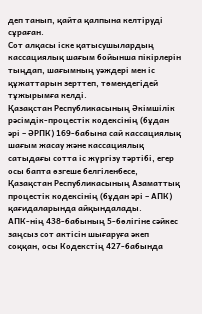деп танып, қайта қалпына келтіруді сұраған.
Сот алқасы іске қатысушылардың кассациялық шағым бойынша пікірлерін тыңдап, шағымның уәждері мен іс құжаттарын зерттеп, төмендегідей тұжырымға келді.
Қазақстан Республикасының Әкімшілік рәсімдік-процестік кодексінің (бұдан әрі – ӘРПК) 169-бабына сай кассациялық шағым жасау және кассациялық сатыдағы сотта іс жүргізу тәртібі, егер осы бапта өзгеше белгіленбесе, Қазақстан Республикасының Азаматтық процестік кодексінің (бұдан әрі – АПК) қағидаларында айқындалады.
АПК-нің 438-бабының 5-бөлігіне сәйкес заңсыз сот актiсiн шығаруға әкеп соққан, осы Кодекстің 427-бабында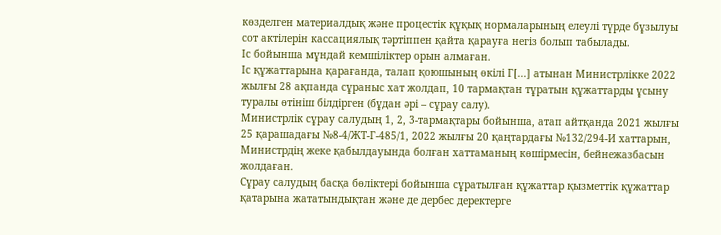көзделген материалдық және процестік құқық нормаларының елеулi түрде бұзылуы сот актілерін кассациялық тәртіппен қайта қарауға негiз болып табылады.
Іс бойынша мұндай кемшіліктер орын алмаған.
Іс құжаттарына қарағанда, талап қоюшының өкілі Г[...] атынан Министрлікке 2022 жылғы 28 ақпанда сұраныс хат жолдап, 10 тармақтан тұратын құжаттарды ұсыну туралы өтініш білдірген (бұдан әрі – сұрау салу).
Министрлік сұрау салудың 1, 2, 3-тармақтары бойынша, атап айтқанда 2021 жылғы 25 қарашадағы №8-4/ЖТ-Г-485/1, 2022 жылғы 20 қаңтардағы №132/294-И хаттарын, Министрдің жеке қабылдауында болған хаттаманың көшірмесін, бейнежазбасын жолдаған.
Сұрау салудың басқа бөліктері бойынша сұратылған құжаттар қызметтік құжаттар қатарына жататындықтан және де дербес деректерге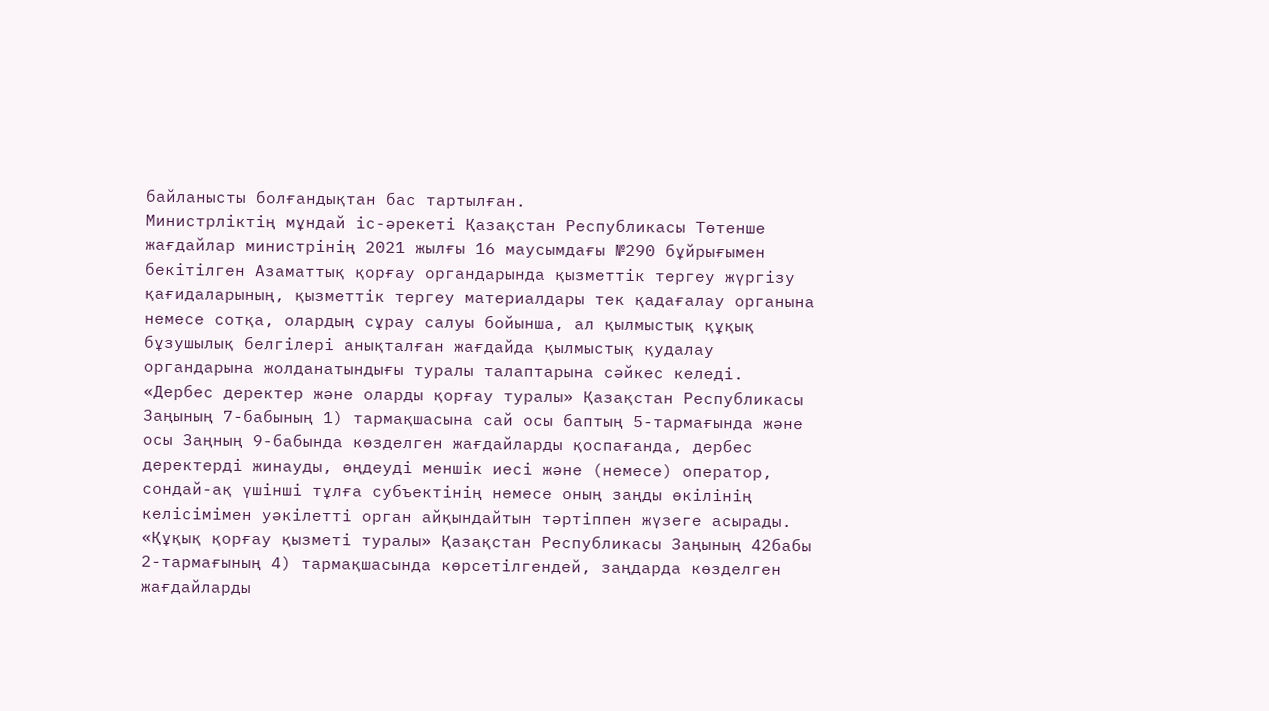байланысты болғандықтан бас тартылған.
Министрліктің мұндай іс-әрекеті Қазақстан Республикасы Төтенше жағдайлар министрінің 2021 жылғы 16 маусымдағы №290 бұйрығымен бекітілген Азаматтық қорғау органдарында қызметтік тергеу жүргізу қағидаларының, қызметтік тергеу материалдары тек қадағалау органына немесе сотқа, олардың сұрау салуы бойынша, ал қылмыстық құқық бұзушылық белгілері анықталған жағдайда қылмыстық қудалау органдарына жолданатындығы туралы талаптарына сәйкес келеді.
«Дербес деректер және оларды қорғау туралы» Қазақстан Республикасы Заңының 7-бабының 1) тармақшасына сай осы баптың 5-тармағында және осы Заңның 9-бабында көзделген жағдайларды қоспағанда, дербес деректерді жинауды, өңдеуді меншік иесі және (немесе) оператор, сондай-ақ үшінші тұлға субъектінің немесе оның заңды өкілінің келісімімен уәкілетті орган айқындайтын тәртіппен жүзеге асырады.
«Құқық қорғау қызметі туралы» Қазақстан Республикасы Заңының 42бабы 2-тармағының 4) тармақшасында көрсетілгендей, заңдарда көзделген жағдайларды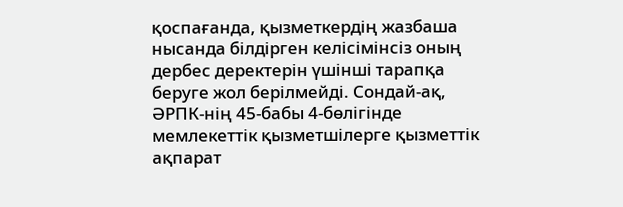қоспағанда, қызметкердің жазбаша нысанда білдірген келісімінсіз оның дербес деректерін үшінші тарапқа беруге жол берілмейді. Сондай-ақ, ӘРПК-нің 45-бабы 4-бөлігінде мемлекеттік қызметшілерге қызметтік ақпарат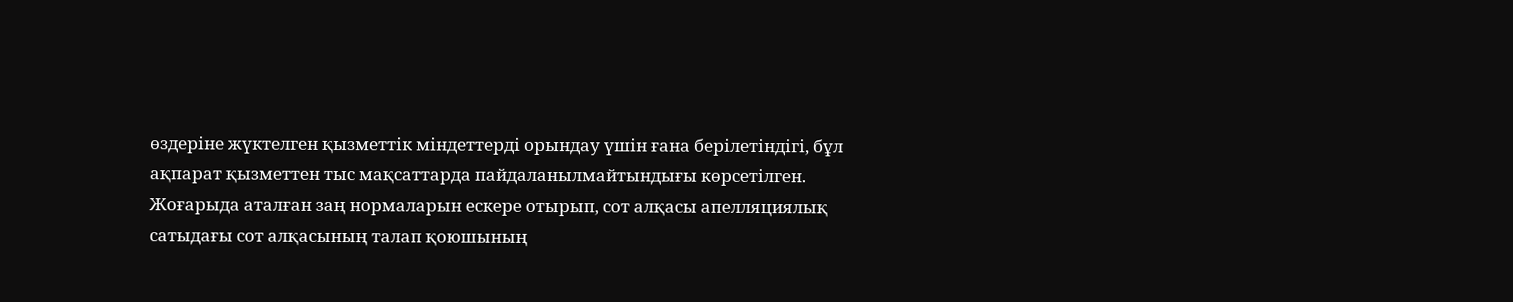өздеріне жүктелген қызметтік міндеттерді орындау үшін ғана берілетіндігі, бұл ақпарат қызметтен тыс мақсаттарда пайдаланылмайтындығы көрсетілген.
Жоғарыда аталған заң нормаларын ескере отырып, сот алқасы апелляциялық сатыдағы сот алқасының талап қоюшының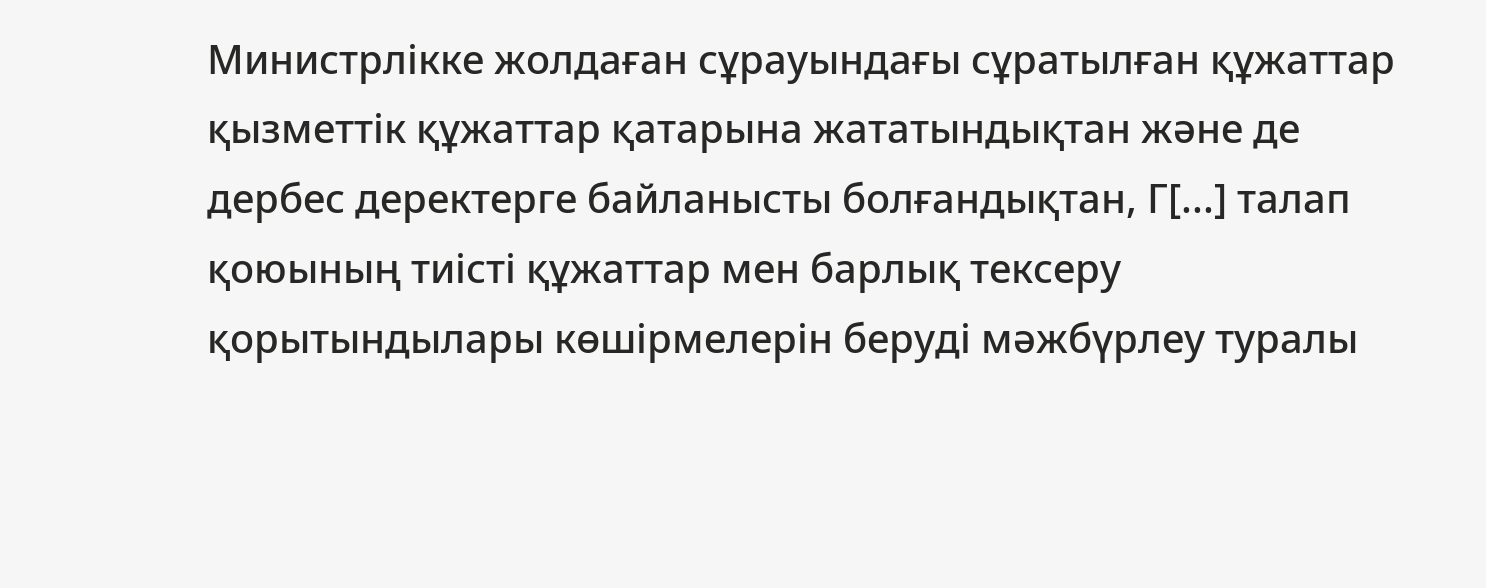Министрлікке жолдаған сұрауындағы сұратылған құжаттар қызметтік құжаттар қатарына жататындықтан және де дербес деректерге байланысты болғандықтан, Г[...] талап қоюының тиісті құжаттар мен барлық тексеру қорытындылары көшірмелерін беруді мәжбүрлеу туралы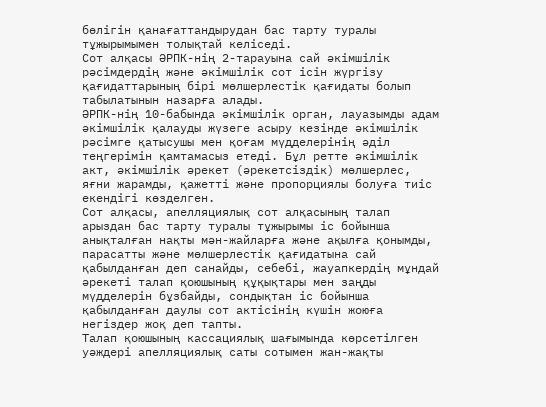бөлігін қанағаттандырудан бас тарту туралы тұжырымымен толықтай келіседі.
Сот алқасы ӘРПК-нің 2-тарауына сай әкімшілік рәсімдердің және әкімшілік сот ісін жүргізу қағидаттарының бірі мөлшерлестік қағидаты болып табылатынын назарға алады.
ӘРПК-нің 10-бабында әкімшілік орган, лауазымды адам әкімшілік қалауды жүзеге асыру кезінде әкімшілік рәсімге қатысушы мен қоғам мүдделерінің әділ теңгерімін қамтамасыз етеді. Бұл ретте әкімшілік акт, әкімшілік әрекет (әрекетсіздік) мөлшерлес, яғни жарамды, қажетті және пропорциялы болуға тиіс екендігі көзделген.
Сот алқасы, апелляциялық сот алқасының талап арыздан бас тарту туралы тұжырымы іс бойынша анықталған нақты мән-жайларға және ақылға қонымды, парасатты және мөлшерлестік қағидатына сай қабылданған деп санайды, себебі, жауапкердің мұндай әрекеті талап қоюшының құқықтары мен заңды мүдделерін бұзбайды, сондықтан іс бойынша қабылданған даулы сот актісінің күшін жоюға негіздер жоқ деп тапты.
Талап қоюшының кассациялық шағымында көрсетілген уәждері апелляциялық саты сотымен жан-жақты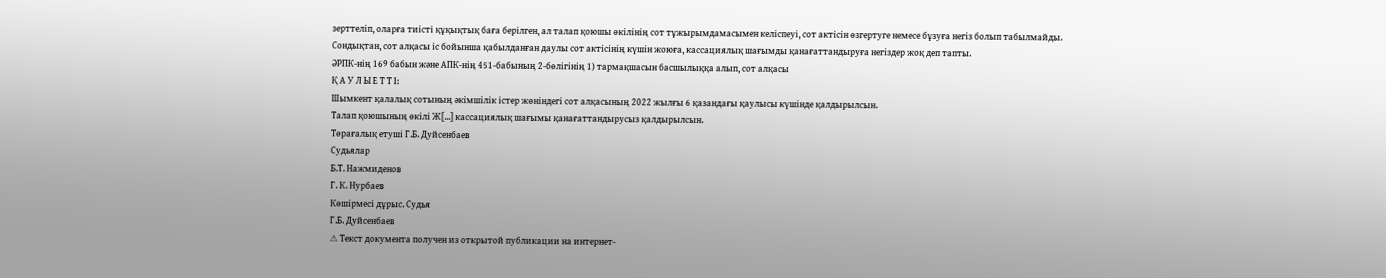зерттеліп, оларға тиісті құқықтық баға берілген, ал талап қоюшы өкілінің сот тұжырымдамасымен келіспеуі, сот актісін өзгертуге немесе бұзуға негіз болып табылмайды.
Сондықтан, сот алқасы іс бойынша қабылданған даулы сот актісінің күшін жоюға, кассациялық шағымды қанағаттандыруға негіздер жоқ деп тапты.
ӘРПК-нің 169 бабын және АПК-нің 451-бабының 2-бөлігінің 1) тармақшасын басшылыққа алып, сот алқасы
Қ А У Л Ы Е Т Т І:
Шымкент қалалық сотының әкімшілік істер жөніндегі сот алқасының 2022 жылғы 6 қазандағы қаулысы күшінде қалдырылсын.
Талап қоюшының өкілі Ж[...] кассациялық шағымы қанағаттандырусыз қалдырылсын.
Төрағалық етуші Г.Б. Дуйсенбаев
Судьялар
Б.Т. Нажмиденов
Г. К. Нурбаев
Көшірмесі дұрыс. Судья
Г.Б. Дуйсенбаев
⚠ Текст документа получен из открытой публикации на интернет-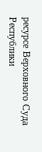ресурсе Верховного Суда Республики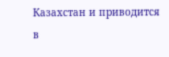Казахстан и приводится в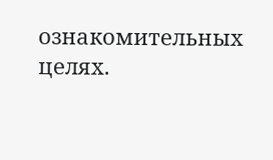ознакомительных целях.